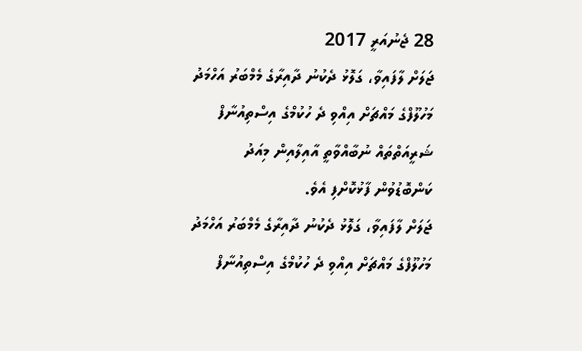28 ޖެނުއަރީ 2017
ޖަލަށް ލާފައިވާ، ގަލޮޅު ދެކުނު ދާއިރާގެ މެމްބަރު އަހްމަދު މަހުލޫފްގެ މައްޗަށް އިއްވި ދެ ހުކުމްގެ އިސްތިއުނާފް ޝަރީއަތްތައް ނުބާއްވާތީ އާއިލާއިން މިއަދު ކަންބޮޑުވުން ފާޅުކޮށްފި އެވެ.
ޖަލަށް ލާފައިވާ، ގަލޮޅު ދެކުނު ދާއިރާގެ މެމްބަރު އަހްމަދު މަހުލޫފްގެ މައްޗަށް އިއްވި ދެ ހުކުމްގެ އިސްތިއުނާފް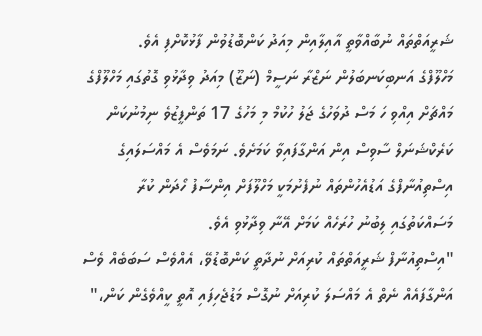ޝަރީއަތްތައް ނުބާއްވާތީ އާއިލާއިން މިއަދު ކަންބޮޑުވުން ފާޅުކޮށްފި އެވެ.
މަހްލޫފްގެ އަނބިކަނބަލުން ނަޒްރާ ނަސީމް (ނަޒޫ) މިއަދު ވިދާޅުވި ގޮތުގައި މަހްލޫފްގެ މައްޗަށް އިއްވި ހަ މަސް ދުވަހުގެ ޖަލު ހުކުމް މި މަހުގެ 17 ތަންފީޒުވެ ނިމުނުކަން ކަރެކްޝަނަލް ސާވިސް އިން އަންގާފައިވާ ކަމަށެވެ. ނަމަވެސް އެ މައްސަލައިގެ އިސްތިއުނާފްގެ އަޑުއެހުންތައް ނުފެށުމަކީ މަހްލޫފަށް އިންސާފު ހޯދަން ކުރާ މަސައްކަތުގައި ލިބުނު ހުރަހެއް ކަމަށް އޭނާ ވިދާޅުވި އެވެ.
"އިސްތިއުނާފް ޝަރީއަތްތައް ކުރިއަށް ނުދާތީ ކަންބޮޑުވޭ، އެއްވެސް ސަބަބެއް ވެސް އަންގާފައެއް ނެތް އެ މައްސަލަ ކުރިއަށް ނުގޮސް މަޑުޖެހިފައި އޮތީ ކީއްވެގެން ކަން،"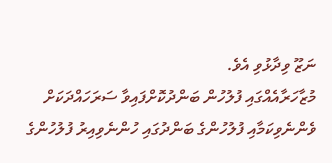ނަޒޫ ވިދާޅުވި އެވެ.
މުޒާހަރާއެއްގައި ފުލުހުން ބަންދުކޮށްފައިވާ ސަރަހައްދަކަށް ވެންނެވިކަމާއި ފުލުހުންގެ ބަންދުގައި ހުންނެވިއިރު ފުލުހުންގެ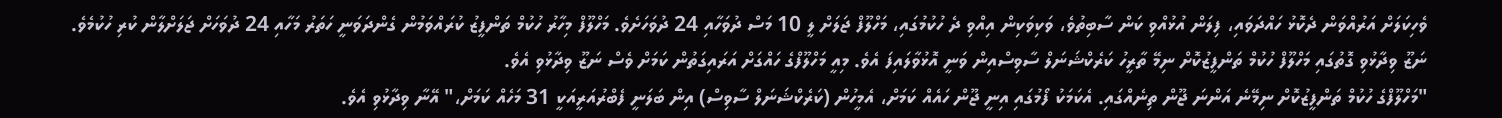ވެހިކަލަށް އަރުއްވަން ދެކޮޅު ހައްދަވައި، ފިލަން އުޅުއްވި ކަން ސާބިތުވެ، ވަކިވަކިން އިއްވި ދެ ހުކުމުގައި، މަހްލޫފް ޖަލަށް ލީ 10 މަސް ދުވަހާއި 24 ދުވަހަށެވެ. މަހްލޫފް މިހާރު ހުކުމް ތަންފީޒު ކުރައްވަމުން ގެންދަވަނީ ހަތަރު މަހާއި 24 ދުވަހަށް ޖަލަށްލާން ކުރި ހުކުމެވެ.
ނަޒޫ ވިދާޅުވި ގޮތުގައި މަހްލޫފް ހުކުމް ތަންފީޒުކޮށް ނިމޭ ތާރީހު ކަރެކްޝަނަލް ސާވިސްއިން ވަނީ އޮޅުވާލައިފަ އެވެ. މިއީ މަހްލޫފްގެ ހައްގަށް އަރައިގަތުން ކަމަށް ވެސް ނަޒޫ ވިދާޅުވި އެވެ.
"މަހްލޫފްގެ ހުކުމް ތަންފީޒުކޮށް ނިމޭނެ އަންނަ ޖޫން ތިނެއްގައި. އެކަމަކު ފޯމުގައި އިނީ ޖޫން ހައެއް ކަމަށް، އެމީހުން (ކަރެކްޝަނަލް ސާވިސް) އިން ބަލަނީ ފެބްރުއަރީއަކީ 31 މަހެއް ކަމަށް،" އޭނާ ވިދާޅުވި އެވެ.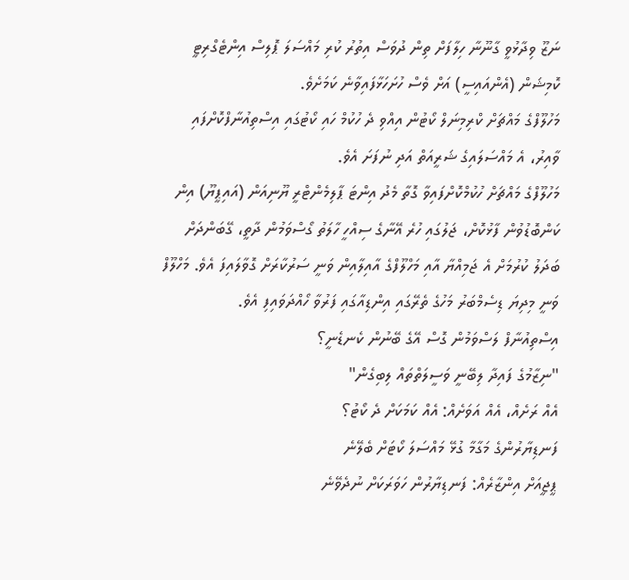ނަޒޫ ވިދާޅުވީ ގާނޫނާ ހިލާފަށް ތިން ދުވަސް އިތުރު ކުރި މައްސަލަ ޕޮލިސް އިންޓެގްރިޓީ ކޮމިޝަން (އެންއައިސީ) އަށް ވެސް ހުށަހަޅާފައިވާނެ ކަމަށެވެ.
މަހުލޫފްގެ މައްޗަށް ކްރިމިނަލް ކޯޓުން އިއްވި ދެ ހުކުމް ހައި ކޯޓުގައި އިސްތިއުނާފްކޮށްފައި ވާއިރު، އެ މައްސަލައިގެ ޝަރީއަތް އަދި ނުފަށަ އެވެ.
މަހުލޫފްގެ މައްޗަށް ހުކުމްކޮށްފައިވާ ގޮތާ މެދު އިންޓަ ޕާލިމެންޓްރީ ޔޫނިއަން (އައިޕީޔޫ) އިން ކަންބޮޑުވުން ފާޅުކޮށް، ޖަލުގައި ހުރެ އޭނާގެ ސިއްހީ ހާލަތު ގޯސްވަމުން ދާތީ، ގޭބަންދަށް ބަދަލު ކުރުމަށް އެ ޖަމިއްޔާ އާއި މަހްލޫފްގެ އާއިލާއިން ވަނީ ސަރުކާރަށް ގޮވާލައިފަ އެވެ. މަހްލޫފް ވަނީ މިދިޔަ ޑިސެމްބަރު މަހުގެ ތެރޭގައި އިންޑިއާގައި ފަރުވާ ހޯއްދަވައިފި އެވެ.
އިސްތިއުނާފް ލަސްވަމުން ގޮސް އޭގެ ބޭނުން ކެނޑެނީ؟
"ނިޒާމުގެ ފައިދާ ލިބޭނީ ވަސީލަތްތައް ލިބިގެން"
އެއް ރަށެއް، އެއް އަވަށެއް: އެއް ކަމަކަށް ދެ ކޯޓު؟
ފަނޑިޔާރުންގެ މަގާމާ ގުޅޭ މައްސަލަ ކޯޓަށް ބެލޭނެ
ޕީޖީއަށް އިންޒާރެއް: ފަނޑިޔާރުން ހަވަރަކަށް ނުދެވޭނެ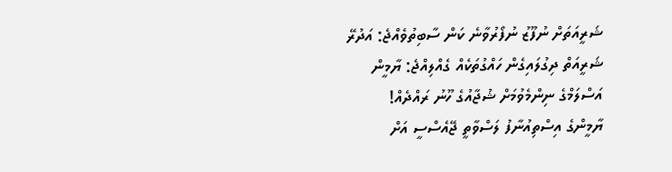ޝަރީއަތަށް ނުފޫޒު ނުފޯރުވާނެ ކަން ސާބިތުވެއްޖެ: އަދުރޭ
ޝަރީއަތް ދިގުލައިގެން ހައްގުތަކެއް ގެއްލިއްޖެ: ޔާމީން
އަސްލަމްގެ ނިންމެވުމަށް ޝުޖާއުގެ ހޫނު ރައްދެއް!
ޔާމީންގެ އިސްތިއުނާފު ލަސްވާތީ ޖޭއެސްސީ އަށް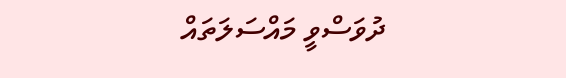ދުވަސްވީ މައްސަލަތައް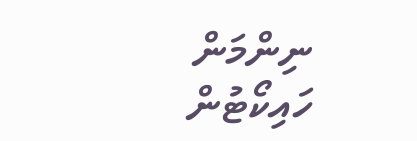ނިންމަން ހައިކޯޓުން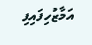އަމާޒުހިފައިފި